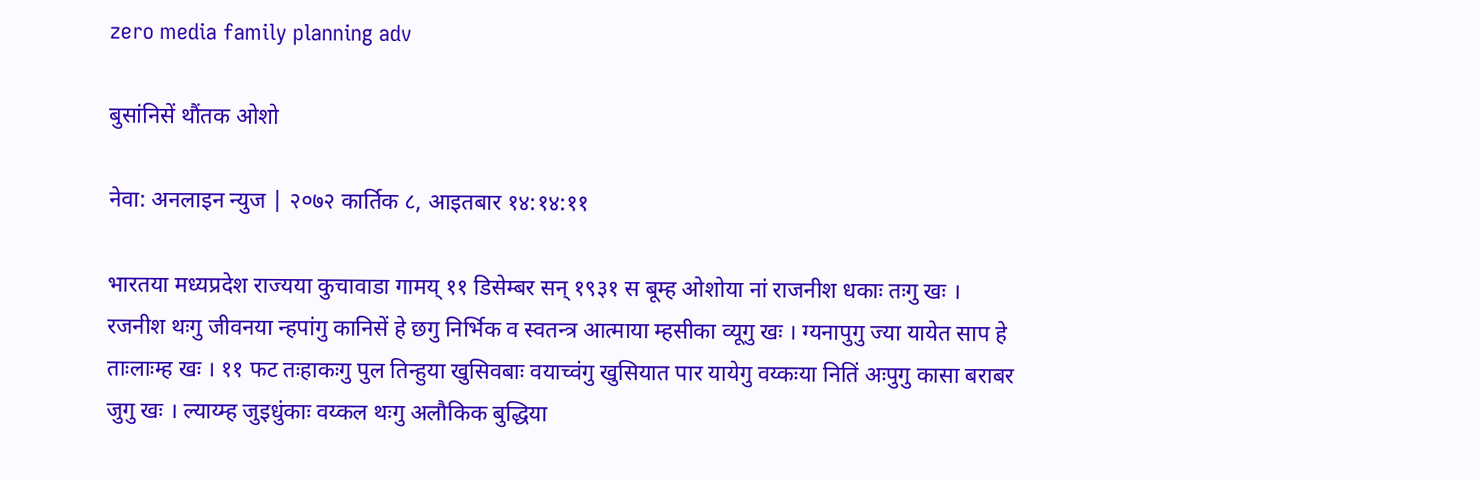zero media family planning adv

बुसांनिसें थौंतक ओशो

नेवा: अनलाइन न्युज | २०७२ कार्तिक ८, आइतबार १४:१४:११

भारतया मध्यप्रदेश राज्यया कुचावाडा गामय् ११ डिसेम्बर सन् १९३१ स बूम्ह ओशोया नां राजनीश धकाः तःगु खः ।
रजनीश थःगु जीवनया न्हपांगु कानिसें हे छगु निर्भिक व स्वतन्त्र आत्माया म्हसीका व्यूगु खः । ग्यनापुगु ज्या यायेत साप हे ताःलाःम्ह खः । ११ फट तःहाकःगु पुल तिन्हुया खुसिवबाः वयाच्वंगु खुसियात पार यायेगु वय्कःया नितिं अःपुगु कासा बराबर जुगु खः । ल्याय्म्ह जुइधुंकाः वय्कल थःगु अलौकिक बुद्धिया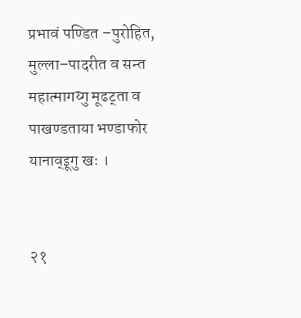प्रभावं पण्डित –पुरोहित, मुल्ला–पादरीत व सन्त महात्मागय्गु मूढट्ता व पाखण्डताया भण्डाफोर यानाव्इूगु खः ।


२१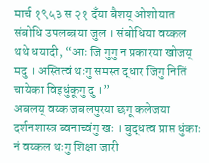मार्च १९५३ स २१ दँया बैशय् ओशोयात संबोधि उपलब्त्रया जुल । संबोधिया वय्कल थथे धयादी, “आः जि गुगु न प्रकारया खोजय् मदु । अस्तित्वं थःगु समस्त द्धार जिगु नितिं चायेका विइधुंकूगु दु ।”
अबलय् वय्क जबलपुरया छगू कलेजया दर्शनशास्त्र ब्वनाच्वंगु खः । बुद्धत्व प्राप्त धुंकाः नं वय्कल थःगु शिक्षा जारी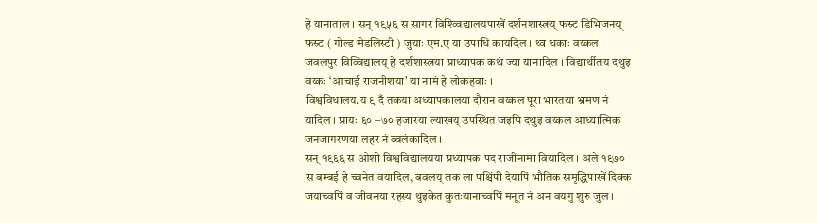हे यानाताल । सन् १९५६ स सागर विश्व्विद्यालयपाखें दर्शनशास्त्रय् फस्र्ट डिभिजनय् फस्र्ट ( गोल्ड मेडलिस्टी ) जुयाः एम.ए या उपाधि कायदिल । थ्व धकाः वय्कल जवलपुर विव्विद्यालय् हे दर्शशास्त्रया प्राध्यापक कथं ज्या यानादिल । विद्यार्थीतय दथुइ वय्कः ‘आचाई राजनीशया’ या नामं हे लोकहवाः ।
विश्वविधालय.य ९ दँ तकया अध्यापकालया दौरान वय्कल पूरा भारतया भ्रमण नं यादिल । प्रायः ६० –७० हजारया ल्याखय् उपस्थित जइपि दथुइ वय्कल आध्यात्मिक जनजागरणया लहर नं ब्वलंकादिल ।
सन् १९६६ स ओशो विश्वविद्यालयया प्रध्यापक पद राजीनामा वियादिल । अले १९७० स बम्बई हे च्वनेत वयादिल, बवलय् तक ला पश्चिंपी देयापिं भौतिक समृद्धिपाखें दिक्क जयाच्वपिं व जीवनया रहस्य थुइकेत कुतःयानाच्वपिं मनूत नं अन वयगु शुरु जुल ।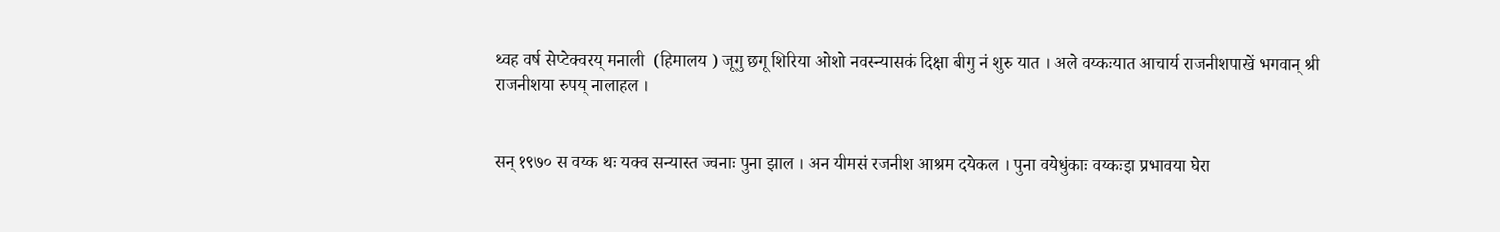थ्वह वर्ष सेप्टेक्वरय् मनाली  (हिमालय ) जूगु छगू शिरिया ओशो नवस्न्यासकं दिक्षा बीगु नं शुरु यात । अले वय्कःयात आचार्य राजनीशपाखें भगवान् श्री राजनीशया रुपय् नालाहल ।


सन् १९७० स वय्क थः यक्व सन्यास्त ज्वनाः पुना झाल । अन यीमसं रजनीश आश्रम दयेकल । पुना वयेधुंकाः वय्कःइा प्रभावया घेरा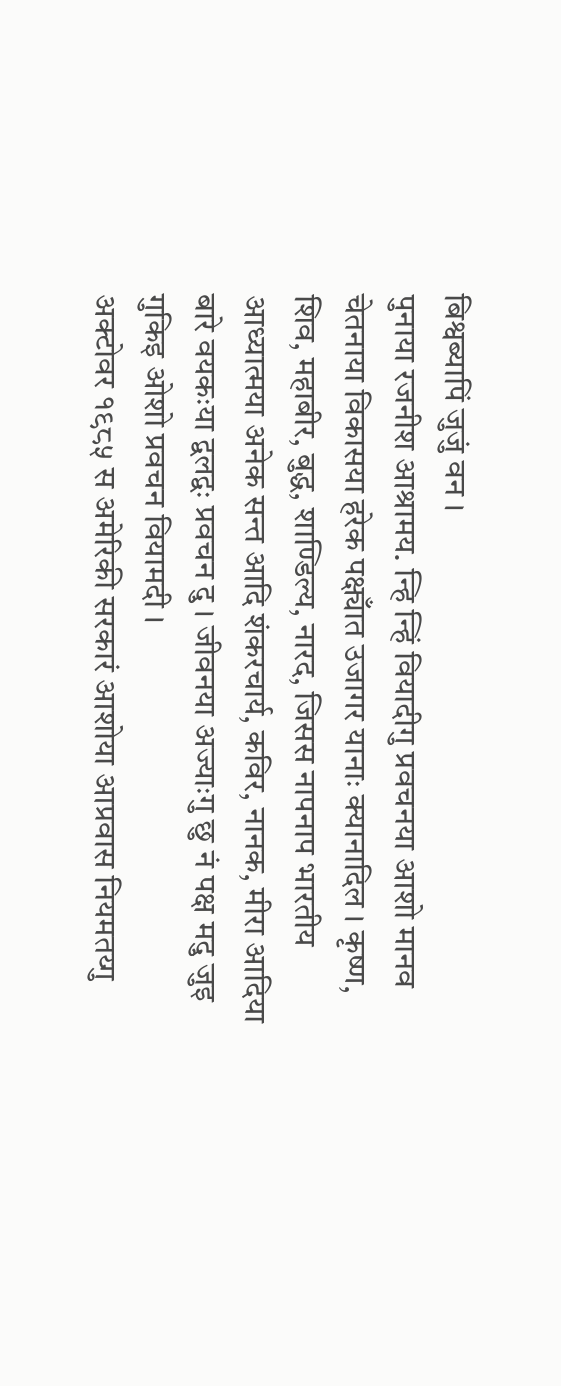बिश्वब्यापिं जुजुं वन ।
पुनाया रजनीश आश्रामय. न्हि न्हिं वियादीगु प्रवचनया आशो मानव चेतनाया विकासया हरेक पक्ष्ँयात उजागर यानाः क्यानादिल । कृष्ण, शिव, महाबीर, बुद्ध, शाण्डिल्य, नारद, जिसस नापनाप भारतीय आध्यात्मया अनेक सन्त आदि शंकरचार्य, कविर, नानक, मीरा आदिया बारे वयकःया द्वलद्वः प्रवचन दु । जीवनया अज्याःगु छु नं पक्ष मदु जुइ गुकिइ ओशो प्रवचन वियामदी ।
अक्टोवर १९८५ स अमेरिकी सरकारं आशोया आप्रवास नियमतय्गु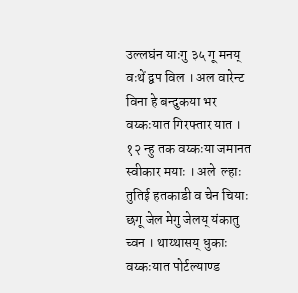उल्लघंन याःगु ३५ गू मनय् वःथें द्वप विल । अल वारेन्ट विना हे बन्दुकया भर वय्कःयात गिरफ्तार यात । १२ न्हु तक वय्कःया जमानत स्वीकार मयाः । अले  ल्हाः तुतिई हतकाडी व चेन चियाः छगू जेल मेगु जेलय् यंकातु च्वन । थाय्थासय् धुकाः वय्कःयात पोर्टल्याण्ड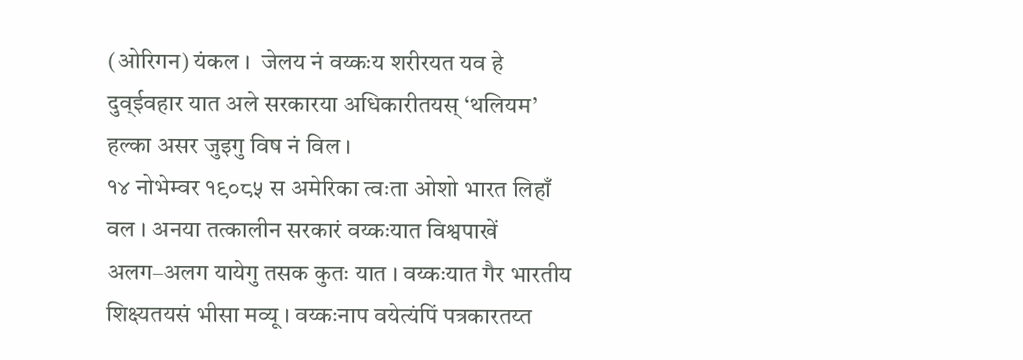(ओरिगन) यंकल ।  जेलय नं वय्कःय शरीरयत यव हे दुव्ईवहार यात अले सरकारया अधिकारीतयस् ‘थलियम’ हल्का असर जुइगु विष नं विल ।
१४ नोभेम्वर १९०८५ स अमेरिका त्वःता ओशो भारत लिहाँ वल । अनया तत्कालीन सरकारं वय्कःयात विश्वपाखें अलग–अलग यायेगु तसक कुतः यात । वय्कःयात गैर भारतीय शिक्ष्यतयसं भीसा मव्यू । वय्कःनाप वयेत्यंपिं पत्रकारतय्त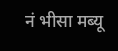नं भीसा मब्यू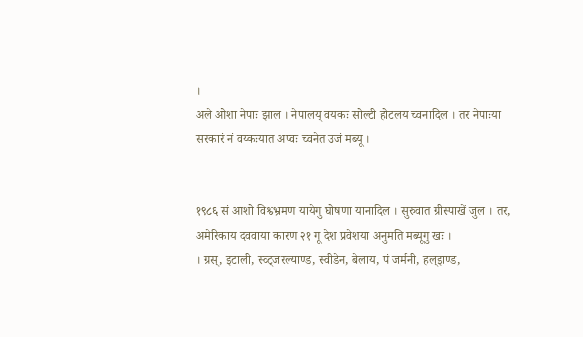।
अले ओशा नेपाः झाल । नेपालय् वयकः सोल्टी होटलय च्वनादिल । तर नेपाःया सरकारं नं वय्कःयात अप्वः च्वनेत उजं मब्यू ।


१९८६ सं आशो विश्व्भ्रमण यायेगु घोषणा यानादिल । सुरुवात ग्रीस्पाखें जुल । तर, अमेरिकाय दववाया कारण २१ गू देश प्रवेशया अनुमति मब्यूगु खः ।
। ग्रस्, इटाली, स्व्ट्जरल्याण्ड, स्वीडेन, बेलाय, पं जर्मनी, हल्इाण्ड,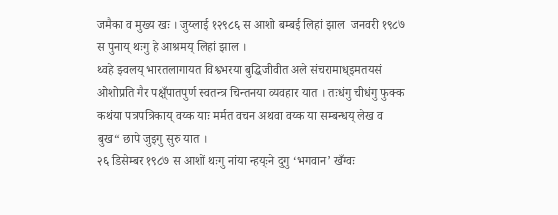जमैका व मुख्य खः । जुय्लाई १२९८६ स आशो बम्बई लिहां झाल  जनवरी १९८७ स पुनाय् थःगु हे आश्रमय् लिहां झाल ।
थ्वहे झ्वलय् भारतलागायत विश्व्भरया बुद्धिजीवीत अले संचरामाध्इमतयसं ओशोप्रति गैर पक्ष्ँपातपुर्ण स्वतन्त्र चिन्तनया व्यवहार यात । तःधंगु चीधंगु फुक्क कथंया पत्रपत्रिकाय् वय्क याः मर्मत वचन अथवा वय्क या सम्बन्धय् लेख व बुख“ छापे जुइगु सुरु यात ।
२६ डिसेम्बर १९८७ स आशों थःगु नांया न्हय्ःने दुगु ‘भगवान’ खँग्वः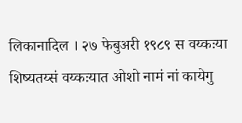लिकानादिल । २७ फेबुअरी १९८९ स वय्कःया शिष्यतय्सं वय्कःयात ओशो नामं नां कायेगु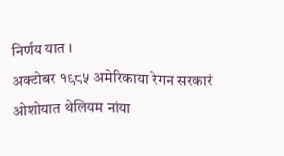निर्णय यात ।
अक्टोबर १९८५ अमेरिकाया रेगन सरकारं ओशोयात थेलियम नांया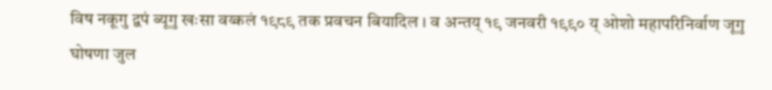विष नकूगु द्वपं ब्यूगु खःसा वय्कलं १९८९ तक प्रवचन बियादिल । व अन्तय् १९ जनवरी १९९० य् ओशो महापरिनिर्वाण जूगु घोषणा जुल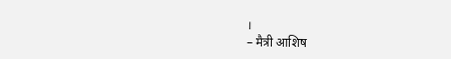।
– मैत्री आशिष